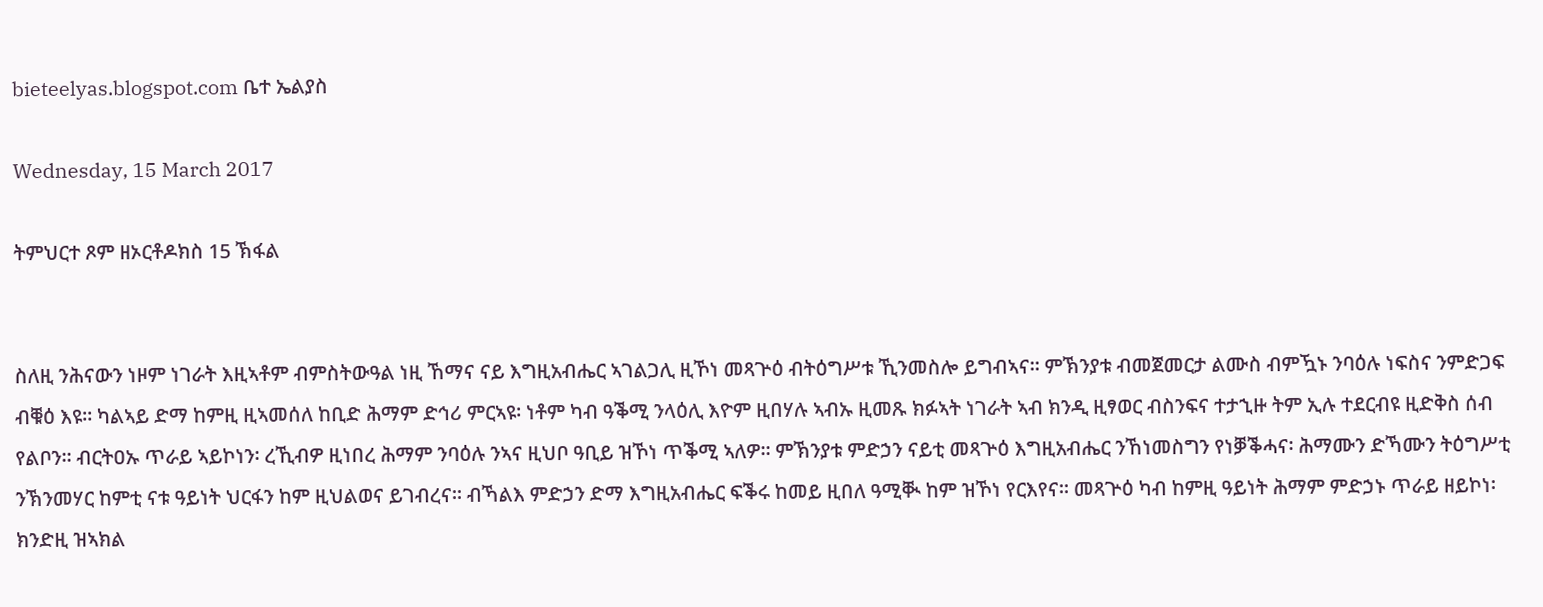bieteelyas.blogspot.com ቤተ ኤልያስ

Wednesday, 15 March 2017

ትምህርተ ጾም ዘኦርቶዶክስ 15 ኽፋል


ስለዚ ንሕናውን ነዞም ነገራት እዚኣቶም ብምስትውዓል ነዚ ኸማና ናይ እግዚአብሔር ኣገልጋሊ ዚኾነ መጻጕዕ ብትዕግሥቱ ኺንመስሎ ይግብኣና። ምኽንያቱ ብመጀመርታ ልሙስ ብምዃኑ ንባዕሉ ነፍስና ንምድጋፍ ብቑዕ እዩ። ካልኣይ ድማ ከምዚ ዚኣመሰለ ከቢድ ሕማም ድኅሪ ምርኣዩ፡ ነቶም ካብ ዓቕሚ ንላዕሊ እዮም ዚበሃሉ ኣብኡ ዚመጹ ክፉኣት ነገራት ኣብ ክንዲ ዚፃወር ብስንፍና ተታኂዙ ትም ኢሉ ተደርብዩ ዚድቅስ ሰብ የልቦን። ብርትዐኡ ጥራይ ኣይኮነን፡ ረኺብዎ ዚነበረ ሕማም ንባዕሉ ንኣና ዚህቦ ዓቢይ ዝኾነ ጥቕሚ ኣለዎ። ምኽንያቱ ምድኃን ናይቲ መጻጕዕ እግዚአብሔር ንኸነመስግን የነቓቕሓና፡ ሕማሙን ድኻሙን ትዕግሥቲ ንኽንመሃር ከምቲ ናቱ ዓይነት ህርፋን ከም ዚህልወና ይገብረና። ብኻልእ ምድኃን ድማ እግዚአብሔር ፍቕሩ ከመይ ዚበለ ዓሚቚ ከም ዝኾነ የርእየና። መጻጕዕ ካብ ከምዚ ዓይነት ሕማም ምድኃኑ ጥራይ ዘይኮነ፡ ክንድዚ ዝኣክል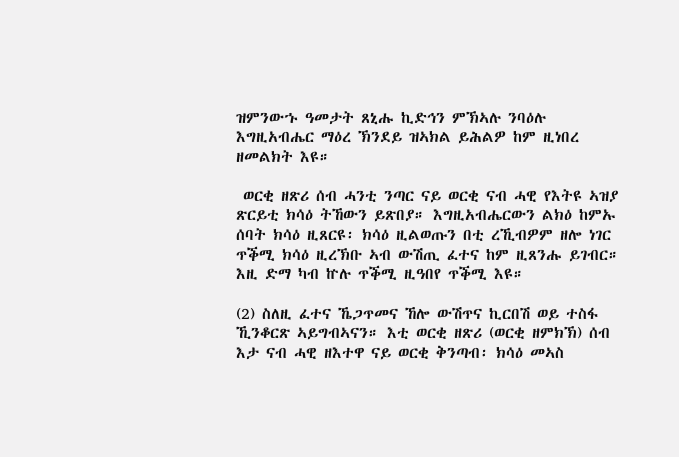ዝምንውኁ ዓመታት ጸኒሑ ኪድኅን ምኽኣሉ ንባዕሉ እግዚአብሔር ማዕረ ኽንደይ ዝኣክል ይሕልዎ ከም ዚነበረ  ዘመልክት እዩ።

 ወርቂ ዘጽሪ ሰብ ሓንቲ ንጣር ናይ ወርቂ ናብ ሓዊ የእትዩ ኣዝያ ጽርይቲ ክሳዕ ትኸውን ይጽበያ። እግዚአብሔርውን ልክዕ ከምኡ ሰባት ክሳዕ ዚጸርዩ፡ ክሳዕ ዚልወጡን በቲ ረኺብዎም ዘሎ ነገር ጥቕሚ ክሳዕ ዚረኽቡ ኣብ ውሽጢ ፈተና ከም ዚጸንሑ ይገብር። እዚ ድማ ካብ ኵሉ ጥቕሚ ዚዓበየ ጥቕሚ እዩ።

(2) ስለዚ ፈተና ኼጋጥመና ኸሎ ውሽጥና ኪርበሽ ወይ ተስፋ ኺንቆርጽ ኣይግብኣናን። እቲ ወርቂ ዘጽሪ (ወርቂ ዘምክኽ) ሰብ እታ ናብ ሓዊ ዘእተዋ ናይ ወርቂ ቅንጣብ፡ ክሳዕ መኣስ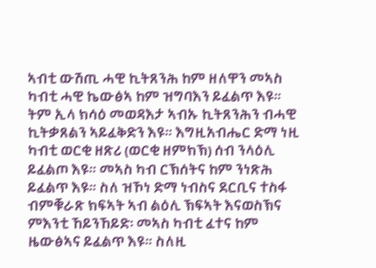ኣብቲ ውሽጢ ሓዊ ኪትጸንሕ ከም ዘለዋን መኣስ ካብቲ ሓዊ ኬውፅኣ ከም ዝግባእን ይፈልጥ እዩ። ትም ኢላ ክሳዕ መወዳእታ ኣብኡ ኪትጸንሕን ብሓዊ ኪትቃጸልን ኣይፈቅድን እዩ። እግዚአብሔር ድማ ነዚ ካብቲ ወርቂ ዘጽሪ (ወርቂ ዘምክኽ) ሰብ ንላዕሊ ይፈልጦ እዩ። መኣስ ካብ ርኽሰትና ከም ንነጽሕ ይፈልጥ እዩ። ስለ ዝኾነ ድማ ነብስና ደርቢና ተስፋ ብምቑራጽ ክፍኣት ኣብ ልዕሊ ኽፍኣት እናወስኽና ምእንቲ ኸይንኸይድ፡ መኣስ ካብቲ ፈተና ከም ዜውፅኣና ይፈልጥ እዩ። ስለዚ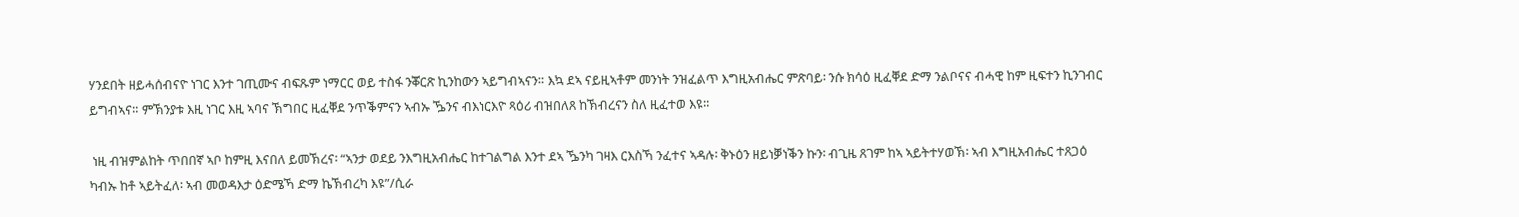ሃንደበት ዘይሓሰብናዮ ነገር እንተ ገጢሙና ብፍጹም ነማርር ወይ ተስፋ ንቖርጽ ኪንከውን ኣይግብኣናን። እኳ ደኣ ናይዚኣቶም መንነት ንዝፈልጥ እግዚአብሔር ምጽባይ፡ ንሱ ክሳዕ ዚፈቐደ ድማ ንልቦናና ብሓዊ ከም ዚፍተን ኪንገብር ይግብኣና። ምኽንያቱ እዚ ነገር እዚ ኣባና ኽግበር ዚፈቐደ ንጥቕምናን ኣብኡ ዄንና ብእነርእዮ ጻዕሪ ብዝበለጸ ከኽብረናን ስለ ዚፈተወ እዩ።

 ነዚ ብዝምልከት ጥበበኛ ኣቦ ከምዚ እናበለ ይመኽረና፡ “ኣንታ ወደይ ንእግዚአብሔር ከተገልግል እንተ ደኣ ዄንካ ገዛእ ርእስኻ ንፈተና ኣዳሉ፡ ቅኑዕን ዘይነቓነቕን ኩን፡ ብጊዜ ጸገም ከኣ ኣይትተሃወኽ፡ ኣብ እግዚአብሔር ተጸጋዕ ካብኡ ከቶ ኣይትፈለ፡ ኣብ መወዳእታ ዕድሜኻ ድማ ኬኽብረካ እዩ”/ሲራ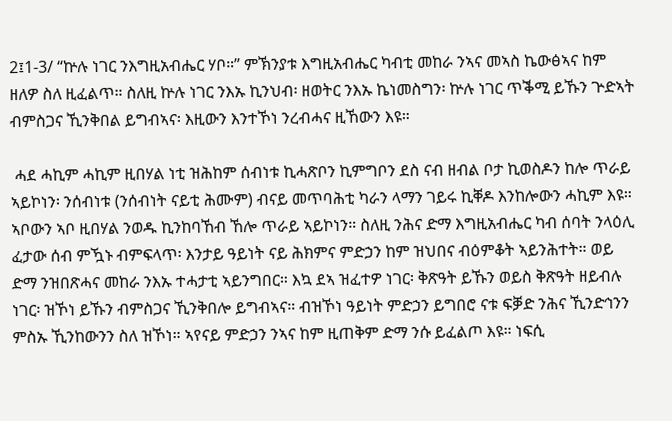2፤1-3/ “ኵሉ ነገር ንእግዚአብሔር ሃቦ።” ምኽንያቱ እግዚአብሔር ካብቲ መከራ ንኣና መኣስ ኬውፅኣና ከም ዘለዎ ስለ ዚፈልጥ። ስለዚ ኵሉ ነገር ንእኡ ኪንህብ፡ ዘወትር ንእኡ ኬነመስግን፡ ኵሉ ነገር ጥቕሚ ይኹን ጕድኣት ብምስጋና ኺንቅበል ይግብኣና፡ እዚውን እንተኾነ ንረብሓና ዚኸውን እዩ።

 ሓደ ሓኪም ሓኪም ዚበሃል ነቲ ዝሕከም ሰብነቱ ኪሓጽቦን ኪምግቦን ደስ ናብ ዘብል ቦታ ኪወስዶን ከሎ ጥራይ ኣይኮነን፡ ንሰብነቱ (ንሰብነት ናይቲ ሕሙም) ብናይ መጥባሕቲ ካራን ላማን ገይሩ ኪቐዶ እንከሎውን ሓኪም እዩ። ኣቦውን ኣቦ ዚበሃል ንወዱ ኪንከባኸብ ኸሎ ጥራይ ኣይኮነን። ስለዚ ንሕና ድማ እግዚአብሔር ካብ ሰባት ንላዕሊ ፈታው ሰብ ምዃኑ ብምፍላጥ፡ እንታይ ዓይነት ናይ ሕክምና ምድኃን ከም ዝህበና ብዕምቆት ኣይንሕተት። ወይ ድማ ንዝበጽሓና መከራ ንእኡ ተሓታቲ ኣይንግበር። እኳ ደኣ ዝፈተዎ ነገር፡ ቅጽዓት ይኹን ወይስ ቅጽዓት ዘይብሉ ነገር፡ ዝኾነ ይኹን ብምስጋና ኺንቅበሎ ይግብኣና። ብዝኾነ ዓይነት ምድኃን ይግበሮ ናቱ ፍቓድ ንሕና ኺንድኅንን ምስኡ ኺንከውንን ስለ ዝኾነ። ኣየናይ ምድኃን ንኣና ከም ዚጠቅም ድማ ንሱ ይፈልጦ እዩ። ነፍሲ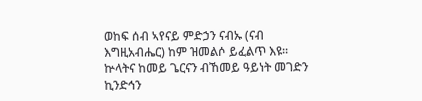ወከፍ ሰብ ኣየናይ ምድኃን ናብኡ (ናብ እግዚአብሔር) ከም ዝመልሶ ይፈልጥ እዩ። ኵላትና ከመይ ጌርናን ብኸመይ ዓይነት መገድን ኪንድኅን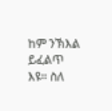ከም ንኽእል ይፈልጥ እዩ። ስለ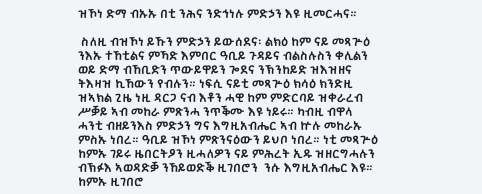ዝኾነ ድማ ብኡኡ በቲ ንሕና ንድኅነሉ ምድኃን እዩ ዚመርሓና።

 ስለዚ ብዝኾነ ይኹን ምድኃን ይውሰደና፡ ልክዕ ከም ናይ መጻጕዕ ንእኡ ተኸቲልና ምኻድ እምበር ዓቢይ ጉዳይና ብልስሉስን ቀሊልን ወይ ድማ ብኸቢድን ጥውይዋይን ጐደና ንኽንከይድ ዝእዝዘና ትእዛዝ ኪኸውን የብሉን። ነፍሲ ናይቲ መጻጕዕ ክሳዕ ክንድዚ ዝኣክል ጊዜ ነዚ ዳርጋ ናብ እቶን ሓዊ ከም ምድርባይ ዝቀራረብ  ሥቓይ ኣብ መከራ ምጽንሓ ንጥቕሙ እዩ ነይሩ። ካብዚ ብዋላ ሓንቲ ብዘይንእስ ምድኃን ግና እግዚአብሔር ኣብ ኵሉ መከራኡ ምስኡ ነበረ። ዓቢይ ዝኾነ ምጽንናዕውን ይህቦ ነበረ። ነቲ መጻጕዕ ከምኡ ገይሩ ዜበርትዖን ዚሓለዎን ናይ ምሕረት ኢዱ ዝዘርግሓሉን ብኽፉእ ኣወዳድቓ ንኸይወድቕ ዚገበሮን  ንሱ እግዚአብሔር እዩ። ከምኡ ዚገበሮ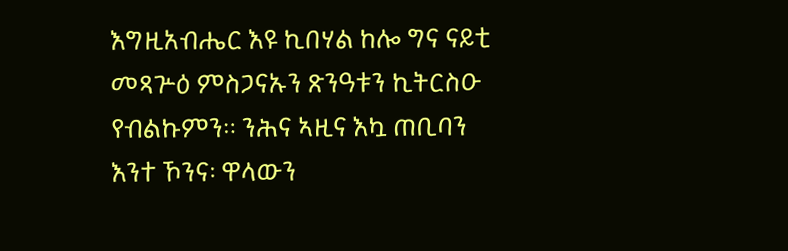እግዚአብሔር እዩ ኪበሃል ከሎ ግና ናይቲ መጻጕዕ ምስጋናኡን ጽንዓቱን ኪትርስዑ የብልኩምን። ንሕና ኣዚና እኳ ጠቢባን እንተ ኾንና፡ ዋላውን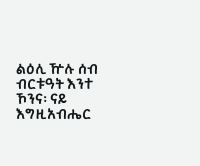ልዕሊ ዅሉ ሰብ ብርቱዓት እንተ ኾንና፡ ናይ እግዚአብሔር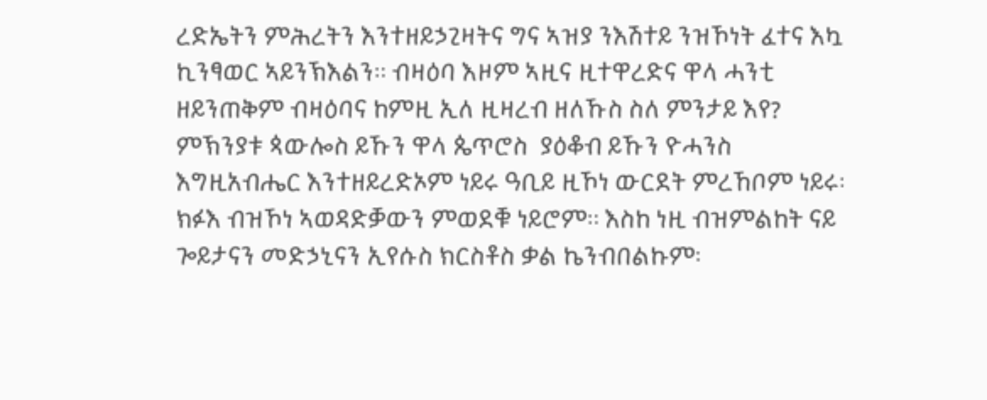ረድኤትን ምሕረትን እንተዘይኃጊዛትና ግና ኣዝያ ንእሽተይ ንዝኾነት ፈተና እኳ ኪንፃወር ኣይንኽእልን። ብዛዕባ እዞም ኣዚና ዚተዋረድና ዋላ ሓንቲ ዘይንጠቅም ብዛዕባና ከምዚ ኢለ ዚዛረብ ዘለኹስ ስለ ምንታይ እየ? ምኽንያቱ ጳውሎስ ይኹን ዋላ ጴጥሮስ  ያዕቆብ ይኹን ዮሓንስ እግዚአብሔር እንተዘይረድኦም ነይሩ ዓቢይ ዚኾነ ውርደት ምረኸቦም ነይሩ፡ ክፉእ ብዝኾነ ኣወዳድቓውን ምወደቑ ነይሮም። እስከ ነዚ ብዝምልከት ናይ ጐይታናን መድኃኒናን ኢየሱስ ክርስቶስ ቃል ኬንብበልኩም፡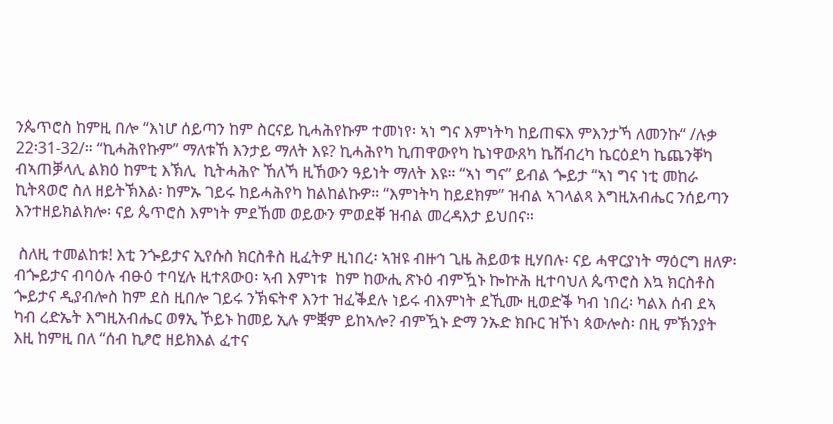ንጴጥሮስ ከምዚ በሎ “እነሆ ሰይጣን ከም ስርናይ ኪሓሕየኩም ተመነየ፡ ኣነ ግና እምነትካ ከይጠፍእ ምእንታኻ ለመንኩ“ /ሉቃ 22፡31-32/። “ኪሓሕየኩም” ማለቱኸ እንታይ ማለት እዩ? ኪሓሕየካ ኪጠዋውየካ ኬነዋውጸካ ኬሸብረካ ኬርዕደካ ኬጨንቐካ ብኣጠቓላሊ ልክዕ ከምቲ እኽሊ  ኪትሓሕዮ ኸለኻ ዚኸውን ዓይነት ማለት እዩ። “ኣነ ግና” ይብል ጐይታ “ኣነ ግና ነቲ መከራ ኪትጻወሮ ስለ ዘይትኽእል፡ ከምኡ ገይሩ ከይሓሕየካ ከልከልኩዎ። “እምነትካ ከይደክም” ዝብል ኣገላልጻ እግዚአብሔር ንሰይጣን እንተዘይክልክሎ፡ ናይ ጴጥሮስ እምነት ምደኸመ ወይውን ምወደቐ ዝብል መረዳእታ ይህበና።

 ስለዚ ተመልከቱ! እቲ ንጐይታና ኢየሱስ ክርስቶስ ዚፈትዎ ዚነበረ፡ ኣዝዩ ብዙኅ ጊዜ ሕይወቱ ዚሃበሉ፡ ናይ ሓዋርያነት ማዕርግ ዘለዎ፡ ብጐይታና ብባዕሉ ብፁዕ ተባሂሉ ዚተጸውዐ፡ ኣብ እምነቱ  ከም ከውሒ ጽኑዕ ብምዃኑ ኰኵሕ ዚተባህለ ጴጥሮስ እኳ ክርስቶስ ጐይታና ዲያብሎስ ከም ደስ ዚበሎ ገይሩ ንኽፍትኖ እንተ ዝፈቕደሉ ነይሩ ብእምነት ደኺሙ ዚወድቕ ካብ ነበረ፡ ካልእ ሰብ ደኣ ካብ ረድኤት እግዚአብሔር ወፃኢ ኾይኑ ከመይ ኢሉ ምቛም ይከኣሎ? ብምዃኑ ድማ ንኡድ ክቡር ዝኾነ ጳውሎስ፡ በዚ ምኽንያት እዚ ከምዚ በለ “ሰብ ኪፆሮ ዘይክእል ፈተና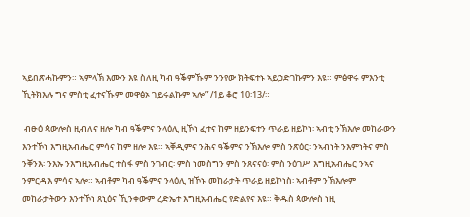ኣይበጽሓኩምን። ኣምላኽ እሙን እዩ ስለዚ ካብ ዓቕምኹም ንንየው ክትፍተኑ ኣይኃድገኩምን እዩ። ምፅዋሩ ምእንቲ ኺትክእሉ ግና ምስቲ ፈተናኹም መዋፅኦ ገይሩልኩም ኣሎ” /1ይ ቆሮ 10፡13/።

 ብፁዕ ጳውሎስ ዚብለና ዘሎ ካብ ዓቕምና ንላዕሊ ዚኾነ ፈተና ከም ዘይንፍተን ጥራይ ዘይኮነ፡ ኣብቲ ንኽእሎ መከራውን እንተኾነ እግዚአብሔር ምሳና ከም ዘሎ እዩ። ኣቐዲምና ንሕና ዓቕምና ንኽእሎ ምስ ንጽዕር፡ ንኣብነት ንእምነትና ምስ ንቐንእ፡ ንእኡ ንእግዚአብሔር ተስፋ ምስ ንገብር፡ ምስ ነመስግን ምስ ንጸናናዕ፡ ምስ ንዕገሥ እግዚአብሔር ንኣና ንምርዳእ ምሳና ኣሎ። ኣብቶም ካብ ዓቕምና ንላዕሊ ዝኾኑ መከራታት ጥራይ ዘይኮነስ፡ ኣብቶም ንኽእሎም መከራታትውን እንተኾነ ጸኒዕና ኺንቀውም ረድኤተ እግዚአብሔር የድልየና እዩ። ቅዱስ ጳውሎስ ነዚ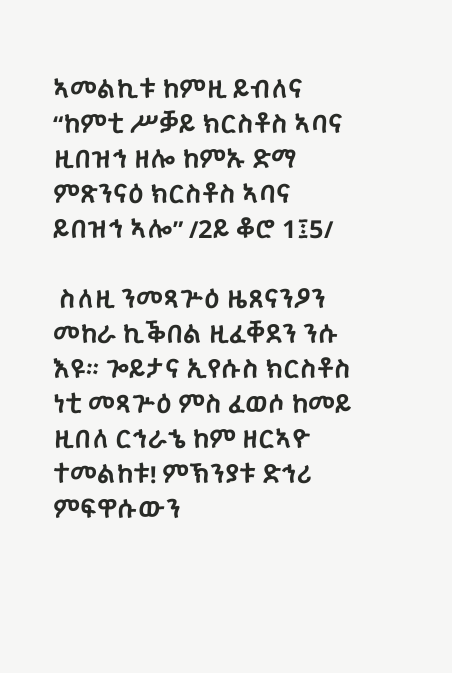ኣመልኪቱ ከምዚ ይብለና “ከምቲ ሥቓይ ክርስቶስ ኣባና ዚበዝኅ ዘሎ ከምኡ ድማ ምጽንናዕ ክርስቶስ ኣባና ይበዝኅ ኣሎ” /2ይ ቆሮ 1፤5/

 ስለዚ ንመጻጕዕ ዜጸናንዖን መከራ ኪቕበል ዚፈቐደን ንሱ እዩ። ጐይታና ኢየሱስ ክርስቶስ ነቲ መጻጕዕ ምስ ፈወሶ ከመይ ዚበለ ርኅራኄ ከም ዘርኣዮ ተመልከቱ! ምኽንያቱ ድኅሪ ምፍዋሱውን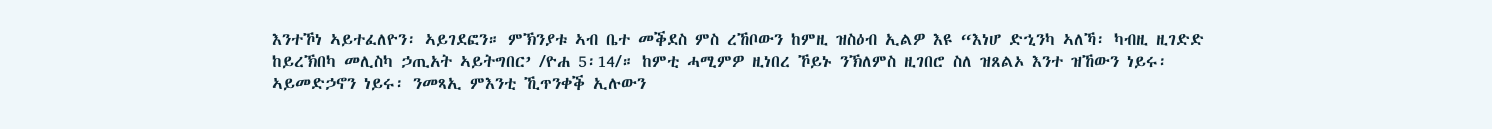እንተኾነ ኣይተፈለዮን፡ ኣይገደፎን። ምኽንያቱ ኣብ ቤተ መቕደስ ምስ ረኸቦውን ከምዚ ዝስዕብ ኢልዎ እዩ “እነሆ ድኂንካ ኣለኻ፡ ካብዚ ዚገድድ ከይረኽበካ መሊስካ ኃጢአት ኣይትግበር’ /ዮሐ 5፡14/። ከምቲ ሓሚምዎ ዚነበረ ኾይኑ ንኽለምስ ዚገበሮ ስለ ዝጸልኦ እንተ ዝኸውን ነይሩ፡ ኣይመድኃኖን ነይሩ፡ ንመጻኢ ምእንቲ ኺጥንቀቕ ኢሉውን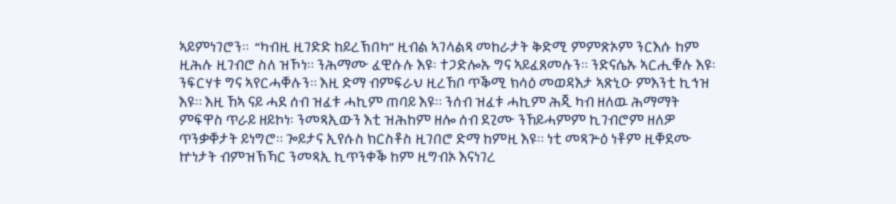ኣይምነገሮን።  “ካብዚ ዚገድድ ከይረኽበካ” ዚብል ኣገላልጻ መከራታት ቅድሚ ምምጽኦም ንርእሱ ከም ዚሕሉ ዚገብሮ ስለ ዝኾነ። ንሕማሙ ፈዊሱሉ እዩ፡ ተጋድሎኡ ግና ኣይፈጸመሉን። ንድናሴኡ ኣርሒቑሉ እዩ፡  ንፍርሃቱ ግና ኣየርሓቐሉን። እዚ ድማ ብምፍራህ ዚረኸቦ ጥቕሚ ክሳዕ መወዳእታ ኣጽኒዑ ምእንቲ ኪኅዝ እዩ። እዚ ኸኣ ናይ ሓደ ሰብ ዝፈቱ ሓኪም ጠባይ እዩ። ንሰብ ዝፈቱ ሓኪም ሕጂ ካብ ዘለዉ ሕማማት ምፍዋስ ጥራይ ዘይኮነ፡ ንመጻኢውን እቲ ዝሕከም ዘሎ ሰብ ደጊሙ ንኸይሓምም ኪገብሮም ዘለዎ ጥንቃቐታት ይነግሮ። ጐይታና ኢየሱስ ክርስቶስ ዚገበሮ ድማ ከምዚ እዩ። ነቲ መጻጕዕ ነቶም ዚቐደሙ ኵነታት ብምዝኽኻር ንመጻኢ ኪጥንቀቕ ከም ዚግብኦ እናነገረ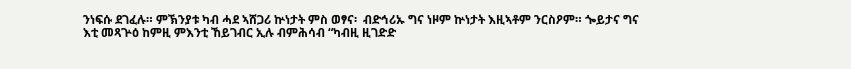ንነፍሱ ደገፈሉ። ምኽንያቱ ካብ ሓደ ኣሸጋሪ ኵነታት ምስ ወፃና፡  ብድኅሪኡ ግና ነዞም ኵነታት እዚኣቶም ንርስዖም። ጐይታና ግና እቲ መጻጕዕ ከምዚ ምእንቲ ኸይገብር ኢሉ ብምሕሳብ “ካብዚ ዚገድድ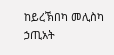ከይረኽበካ መሊስካ ኃጢአት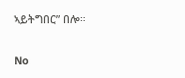ኣይትግበር” በሎ።

No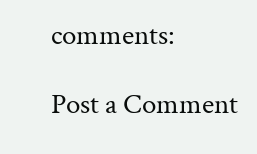comments:

Post a Comment